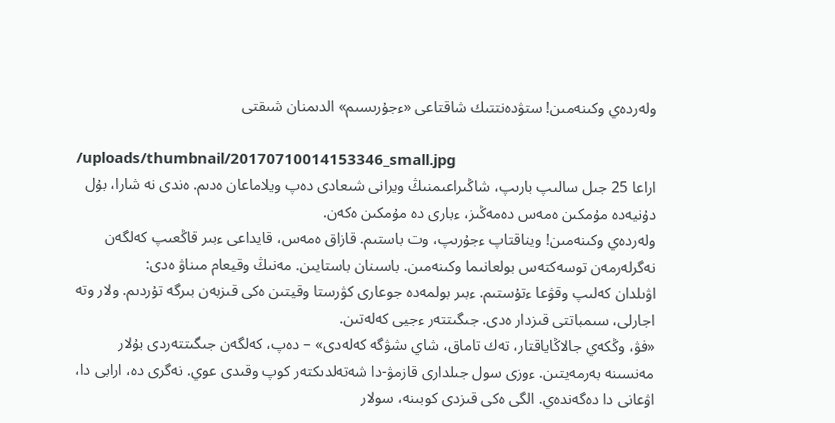ولەردەي وكىنەمىن! ستۋدەنتتىك شاقتاعى «ءجۇرىسىم» الدىمنان شىقتى

/uploads/thumbnail/20170710014153346_small.jpg
اراعا 25 جىل سالىپ بارىپ، شاڭىراعىمنىڭ ويرانى شىعادى دەپ ويلاماعان ەدىم. ەندى نە شارا، بۇل دۇنيەدە مۇمكىن ەمەس دەمەڭىز، ءبارى دە مۇمكىن ەكەن.
ولەردەي وكىنەمىن! ويناقتاپ ءجۇرىپ، وت باستىم. قازاق ەمەس، قايداعى ءبىر قاڭعىپ كەلگەن نەگرلەرمەن توسەكتەس بولعانىما وكىنەمىن. باسىنان باستايىن. مەنىڭ وقيعام مىناۋ ەدى:
اۋىلدان كەلىپ وقۋعا ءتۇستىم. ءبىر بولمەدە جوعارى كۋرستا وقيتىن ەكى قىزبەن بىرگە تۇردىم. ولار وتە اجارلى، سىمباتتى قىزدار ەدى. جىگىتتەر ءجيى كەلەتىن.
«فۋ، وڭكەي جالاڭاياقتار، تەك تاماق، شاي ىشۋگە كەلەدى» – دەپ، كەلگەن جىگىتتەردى بۇلار مەنسىنە بەرمەيتىن. ءوزى سول جىلدارى قازمۋ-دا شەتەلدىكتەر كوپ وقىدى عوي. نەگرى دە، ارابى دا، اۋعانى دا دەگەندەي. الگى ەكى قىزدى كوبىنە، سولار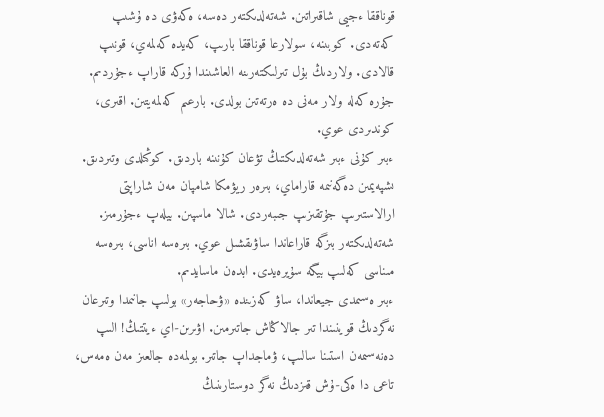قوناققا ءجيى شاقىراتىن. شەتەلدىكتەر دەسە، ەكەۋى دە ۇشىپ كەتەدى. كوبىنە، سولارعا قوناققا بارىپ، كەيدە كەلمەي، قونىپ قالادى. ولاردىڭ بۇل تىرلىكتەرىنە العاشىندا ۇركە قاراپ ءجۇردىم. جۇرە كەلە ولار مەنى دە ەرتەتىن بولدى. بارعىم كەلمەيتىن. اقىرى، كوندىردى عوي.
ءبىر كۇنى ءبىر شەتەلدىكتىڭ تۋعان كۇنىنە باردىق. كوڭىلدى وتىردىق. ىشپەيمىن دەگەنىمە قاراماي، بىرەر ريۋمكا شامپان مەن شاراپتى ارالاستىرىپ جۇتقىزىپ جىبەردى. شالا ماسپىن. بيلەپ ءجۇرمىز. شەتەلدىكتەر بىزگە قاراعاندا ساۋىقشىل عوي. بىرەسە اناسى، بىرەسە مىناسى كەلىپ بيگە سۇيرەيدى. ابدەن ماسايدىم.
ءبىر ەسىمدى جيعاندا، ساۋ كەزىندە «ۋحاجەر» بولىپ جانىمدا وتىرعان نەگردىڭ قوينىندا تىر جالاڭاش جاتىرمىن. اۋىرىن-اي ءيتتىڭ! الىپ دەنەسىمەن استىنا سالىپ، ۋماجداپ جاتىر. بولمەدە جالعىز مەن ەمەس، تاعى دا ەكى-ۇش قىزدىڭ نەگر دوستارىنىڭ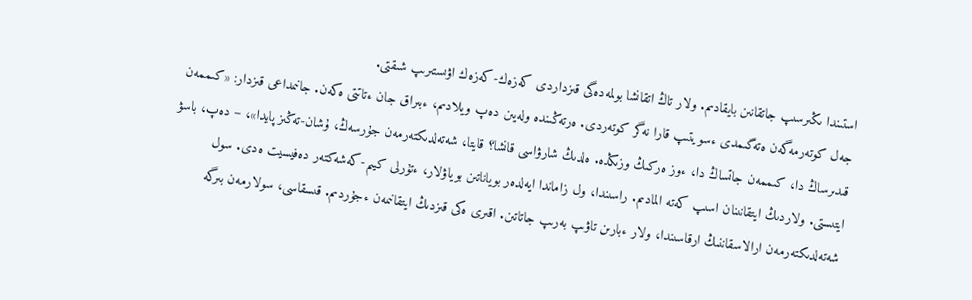استىندا ىڭىرسىپ جاتقانىن بايقادىم. ولار تاڭ اتقانشا بولمەدەگى قىزداردى كەزەك-كەزەك اۋىستىرىپ شىقتى.
جەل كوتەرمەگەن ەتەگىمدى ءسويتىپ قارا نەگر كوتەردى. ەرتەڭىندە ولەيىن دەپ ويلادىم، ءبىراق جان ءتاتتى ەكەن. جانىمداعى قىزدار: «كىممەن قىدىرساڭ دا، كىممەن جاتساڭ دا، ءوز ەركىڭ وزىڭدە. ەلدىڭ شارۋاسى قانشا؟ قايتا، شەتەلدىكتەرمەن جۇرسەڭ، ۇشان-تەڭىز پايدا»، – دەپ، باسۋ ايتىستى. ولاردىڭ ايتقانىنان اسىپ كەتە المادىم. راسىندا، ول زاماندا ايەلدەر بوياناتىن بوياۋلار، ءتۇرلى كيىم-كەشەكتەر دەفيسيت ەدى. سول شەتەلدىكتەرمەن ارالاسقاننىڭ ارقاسىندا، ولار ءبارىن تاۋىپ بەرىپ جاتاتىن. اقىرى ەكى قىزدىڭ ايتقانىمەن ءجۇردىم. قىسقاسى، سولارمەن بىرگە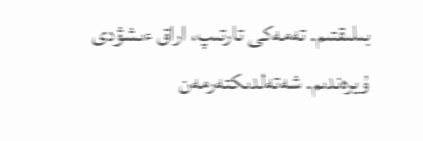بىلىقتىم. تەمەكى تارتىپ، اراق ءىشۋدى ۇيرەندىم. شەتەلدىكتەرمەن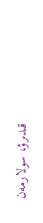قىدىرۋ، سولارمەن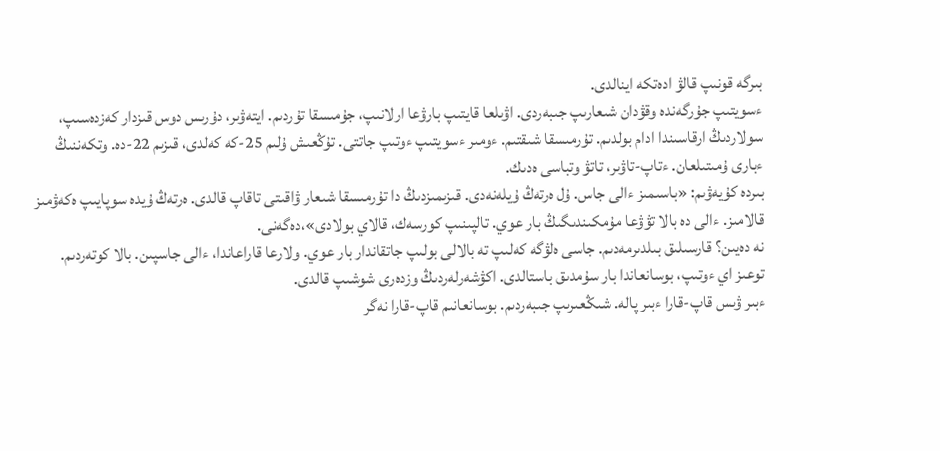بىرگە قونىپ قالۋ ادەتكە اينالدى.
ءسويتىپ جۇرگەندە وقۋدان شىعارىپ جىبەردى. اۋىلعا قايتىپ بارۋعا ارلانىپ، جۇمىسقا تۇردىم. ايتەۋىر، دۇرىس دوس قىزدار كەزدەسىپ، سولاردىڭ ارقاسىندا ادام بولدىم. تۇرمىسقا شىقتىم. ءومىر ءسويتىپ ءوتىپ جاتتى. تۇڭعىش ۇلىم 25-كە كەلدى، قىزىم 22-دە. وتكەننىڭ ءبارى ۇمىتىلعان. ءتاپ-تاۋىر، تاتۋ وتباسى ەدىك.
بىردە كۇيەۋىم: «باسىمىز ءالى جاس. ۇل ەرتەڭ ۇيلەنەدى. قىزىمىزدىڭ دا تۇرمىسقا شىعار ۋاقىتى تاقاپ قالدى. ەرتەڭ ۇيدە سوپايىپ ەكەۋمىز قالامىز. ءالى دە بالا تۋۋعا مۇمكىندىگىڭ بار عوي. تالپىنىپ كورسەك، قالاي بولادى»،دەگەنى.
نە دەيىن؟ قارسىلىق بىلدىرمەدىم. جاسى ەلۋگە كەلىپ تە بالالى بولىپ جاتقاندار بار عوي. ولارعا قاراعاندا، ءالى جاسپىن. بالا كوتەردىم. توعىز اي ءوتىپ، بوسانعاندا بار سۇمدىق باستالدى. اكۋشەرلەردىڭ وزدەرى شوشىپ قالدى.
ءبىر ۋىس قاپ-قارا ءبىر پالە. شىڭعىرىپ جىبەردىم. بوسانعانىم قاپ-قارا نەگر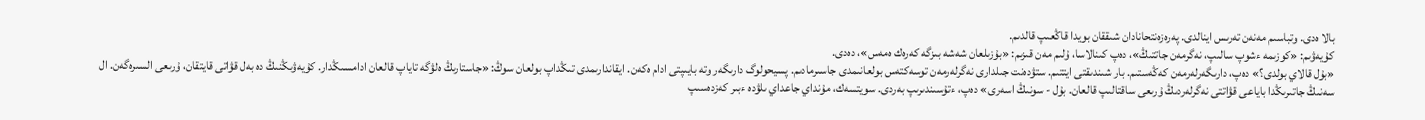بالا ەدى. وتباسىم مەنەن تەرىس اينالدى. پەرەزەنتحانادان شىققان بويدا قاڭعىپ قالدىم.
كۇيەۋىم: «كوزىمە ءشوپ سالىپ، نەگرمەن جاتتىڭ»، دەپ كىنالاسا، ۇلىم مەن قىزىم: «بۇزىلعان شەشە بىزگە كەرەك ەمەس»، دەدى.
«بۇل قالاي بولدى؟» دەپ، دارىگەرلەرمەن كەڭەستىم. بار شىندىقتى ايتتىم. ستۋدەنت جىلدارى نەگرلەرمەن توسەكتەس بولعانىمدى جاسىرمادىم. پسيحولوگ دارىگەر وتە بايىپتى ادام ەكەن. ايقاندارىمدى تىڭداپ بولعان سوڭ: «جاستارىڭ ەلۋگە تاياپ قالعان ادامسىڭدار. كۇيەۋىڭنىڭ دە بەل قۋاتى قايتقان، ۇرىعى السىرەگەن. ال سەنىڭ جاتىرىڭدا باياعى قۋاتتى نەگرلەردىڭ ۇرىعى ساقتالىپ قالعان. بۇل - سونىڭ اسەرى» دەپ، ءتۇسىندىرىپ بەردى. سويتسەك، مۇنداي جاعداي ىلۋدە ءبىر كەزدەسىپ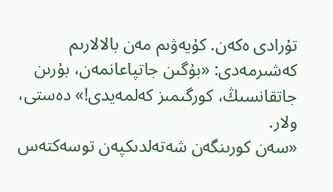تۇرادى ەكەن. كۇيەۋىم مەن بالالارىم كەشىرمەدى: «بۇگىن جاتپاعانمەن، بۇرىن جاتقانسىڭ، كورگىمىز كەلمەيدى!» دەستى، ولار.
«سەن كورىنگەن شەتەلدىكپەن توسەكتەس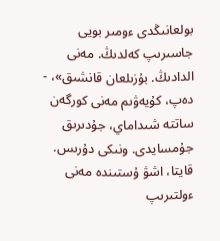بولعانىڭدى ءومىر بويى جاسىرىپ كەلدىڭ. مەنى الدادىڭ. بۇزىلعان قانشىق»، - دەپ، كۇيەۋىم مەنى كورگەن ساتتە شىداماي، جۇدىرىق جۇمسايدى. ونىكى دۇرىس. قايتا، اشۋ ۇستىندە مەنى ءولتىرىپ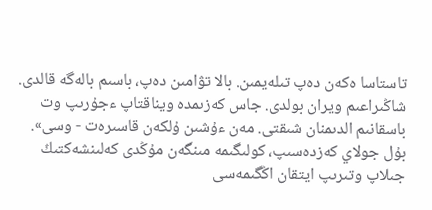تاستاسا ەكەن دەپ تىلەيمىن. بالا تۋامىن دەپ، باسىم بالەگە قالدى. شاڭىراعىم ويران بولدى. جاس كەزىمدە ويناقتاپ ءجۇرىپ وت باسقانىم الدىمنان شىقتى. مەن ءۇشىن ۇلكەن قاسىرەت - وسى».
بۇل جولاي كەزدەسىپ، كولىگىمە مىنگەن مۇڭدى كەلىنشەكتىڭ جىلاپ وتىرىپ ايتقان اڭگىمەسى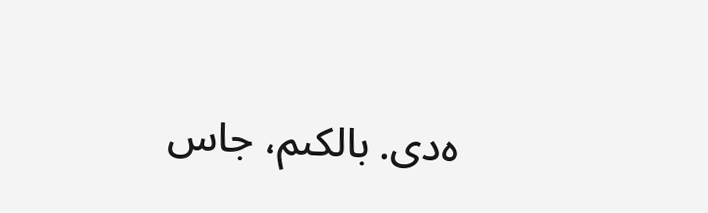ەدى. بالكىم، جاس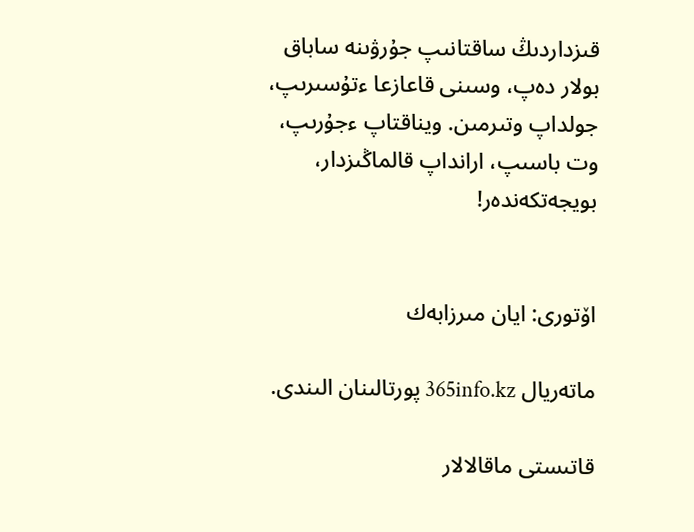قىزداردىڭ ساقتانىپ جۇرۋىنە ساباق بولار دەپ، وسىنى قاعازعا ءتۇسىرىپ، جولداپ وتىرمىن. ويناقتاپ ءجۇرىپ، وت باسىپ، ارانداپ قالماڭىزدار، بويجەتكەندەر!


اۆتورى: ايان مىرزابەك

ماتەريال 365info.kz پورتالىنان الىندى.

قاتىستى ماقالالار